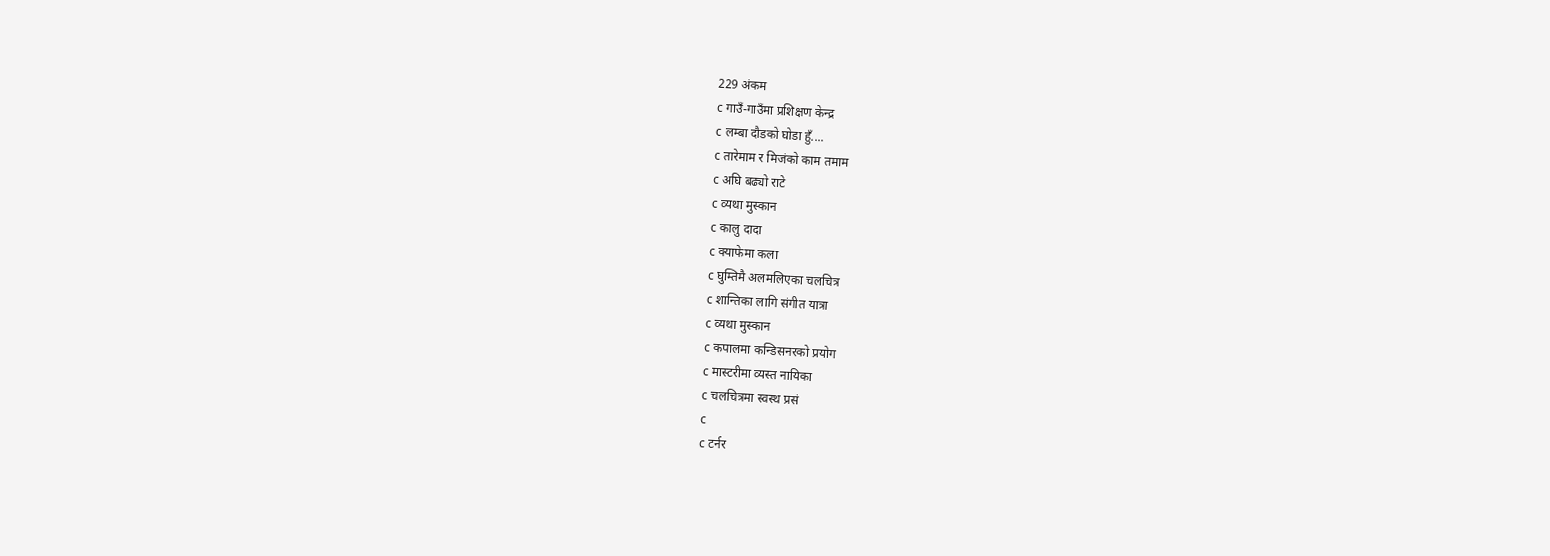229 अंकम
c गाउँ-गाउँमा प्रशिक्षण केन्द्र
c लम्बा दौडको घोडा हुँ....
c तारेमाम र मिजंको काम तमाम
c अघि बढ्यो राटे
c व्यथा मुस्कान
c कालु दादा
c क्याफेमा कला
c घुम्तिमै अलमलिएका चलचित्र
c शान्तिका लागि संगीत यात्रा
c व्यथा मुस्कान
c कपालमा कन्डिसनरको प्रयोग
c मास्टरीमा व्यस्त नायिका
c चलचित्रमा स्वस्थ प्रसं
c
c टर्नर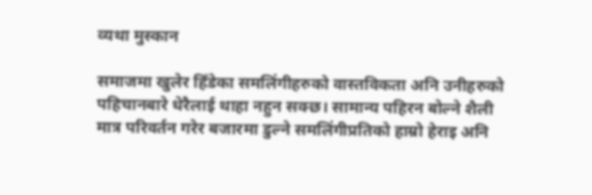व्यथा मुस्कान

समाजमा खुलेर हिँडेका समलिंगीहरुको वास्तविकता अनि उनीहरुको पहिचानबारे धेरैलाई थाहा नहुन सक्छ। सामान्य पहिरन बोल्ने शैली मात्र परिवर्तन गरेर बजारमा डुल्ने समलिंगीप्रतिको हाम्रो हेराइ अनि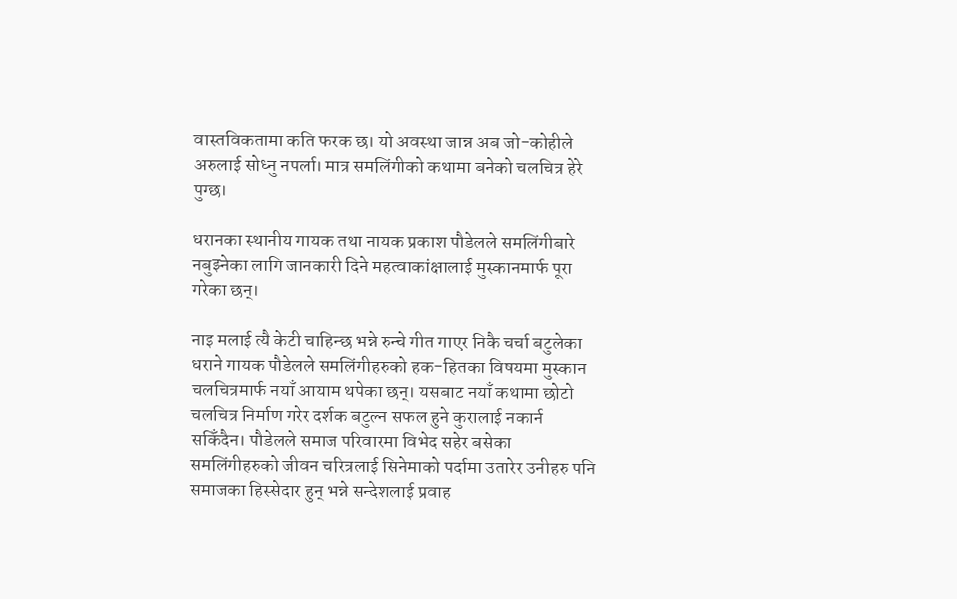वास्तविकतामा कति फरक छ। यो अवस्था जान्न अब जो-कोहीले अरुलाई सोध्नु नपर्ला। मात्र समलिंगीको कथामा बनेको चलचित्र हेरे पुग्छ।

धरानका स्थानीय गायक तथा नायक प्रकाश पौडेलले समलिंगीबारे नबुझ्नेका लागि जानकारी दिने महत्वाकांक्षालाई मुस्कानमार्फ पूरा गरेका छन्।

नाइ मलाई त्यै केटी चाहिन्छ भन्ने रुन्चे गीत गाएर निकै चर्चा बटुलेका धराने गायक पौडेलले समलिंगीहरुको हक-हितका विषयमा मुस्कान चलचित्रमार्फ नयाँ आयाम थपेका छन्। यसबाट नयाँ कथामा छोटो चलचित्र निर्माण गरेर दर्शक बटुल्न सफल हुने कुरालाई नकार्न सकिँदैन। पौडेलले समाज परिवारमा विभेद सहेर बसेका समलिंगीहरुको जीवन चरित्रलाई सिनेमाको पर्दामा उतारेर उनीहरु पनि समाजका हिस्सेदार हुन् भन्ने सन्देशलाई प्रवाह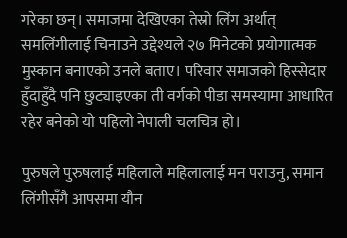गरेका छन्। समाजमा देखिएका तेस्रो लिंग अर्थात् समलिंगीलाई चिनाउने उद्देश्यले २७ मिनेटको प्रयोगात्मक मुस्कान बनाएको उनले बताए। परिवार समाजको हिस्सेदार हुँदाहुँदै पनि छुट्याइएका ती वर्गको पीडा समस्यामा आधारित रहेर बनेको यो पहिलो नेपाली चलचित्र हो।

पुरुषले पुरुषलाई महिलाले महिलालाई मन पराउनु, समान लिंगीसँगै आपसमा यौन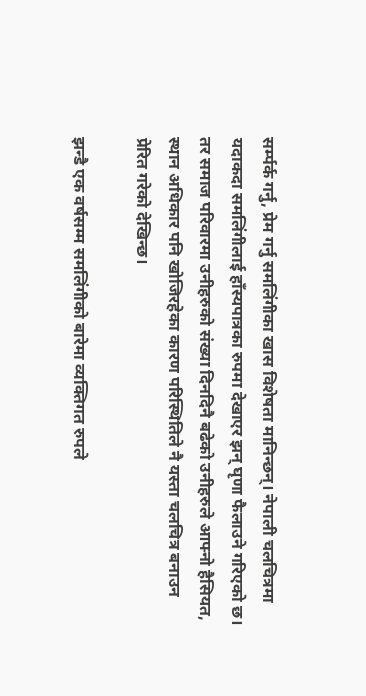सर्म्पर्क गर्नु, प्रेम गर्नु समलिंगीका खास विशेषता मानिन्छन्। नेपाली चलचित्रमा यदाकदा समलिंगीलाई हाँस्यपात्रका रुपमा देखाएर झन् घृणा फैलाउने गरिएको छ। तर समाज परिवारमा उनीहरुको संख्या दिनदिनै बढेको उनीहरुले आफ्नो हैसियत, स्थान अधिकार पनि खोजिरहेका कारण परिस्थितिले नै यस्ता चलचित्र बनाउन प्रेरित गरेको देखिन्छ।

झन्डै एक वर्षसम्म समलिंगीको बारेमा व्यक्तिगत रुपले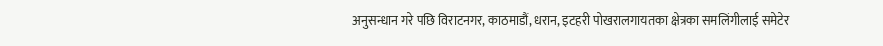अनुसन्धान गरे पछि विराटनगर, काठमाडौं, धरान, इटहरी पोखरालगायतका क्षेत्रका समलिंगीलाई समेटेर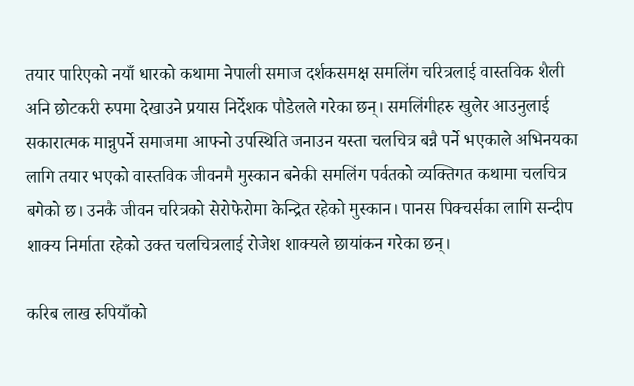तयार पारिएको नयाँ धारको कथामा नेपाली समाज दर्शकसमक्ष समलिंग चरित्रलाई वास्तविक शैली अनि छोटकरी रुपमा देखाउने प्रयास निर्देशक पौडेलले गरेका छन्। समलिंगीहरु खुलेर आउनुलाई सकारात्मक मान्नुपर्ने समाजमा आफ्नो उपस्थिति जनाउन यस्ता चलचित्र बन्नै पर्ने भएकाले अभिनयका लागि तयार भएको वास्तविक जीवनमै मुस्कान बनेकी समलिंग पर्वतको व्यक्तिगत कथामा चलचित्र बगेको छ। उनकै जीवन चरित्रको सेरोफेरोमा केन्द्रित रहेको मुस्कान। पानस पिक्चर्सका लागि सन्दीप शाक्य निर्माता रहेको उक्त चलचित्रलाई रोजेश शाक्यले छायांकन गरेका छन्।

करिब लाख रुपियाँको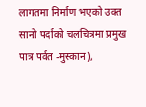लागतमा निर्माण भएको उक्त सानो पर्दाको चलचित्रमा प्रमुख पात्र पर्वत -मुस्कान),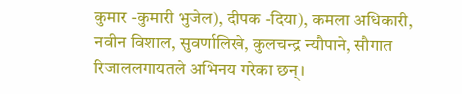कुमार -कुमारी भुजेल), दीपक -दिया), कमला अधिकारी, नवीन विशाल, सुवर्णालिखे, कुलचन्द्र न्यौपाने, सौगात रिजाललगायतले अभिनय गरेका छन्।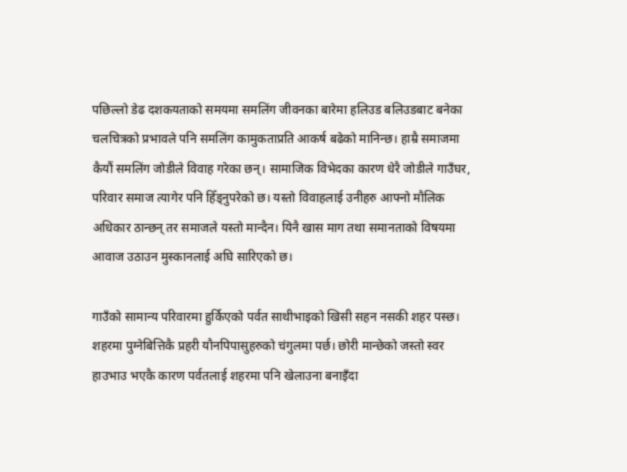पछिल्लो डेढ दशकयताको समयमा समलिंग जीवनका बारेमा हलिउड बलिउडबाट बनेका चलचित्रको प्रभावले पनि समलिंग कामुकताप्रति आकर्ष बढेको मानिन्छ। हाम्रै समाजमा कैयौं समलिंग जोडीले विवाह गरेका छन्। सामाजिक विभेदका कारण धेरै जोडीले गाउँघर, परिवार समाज त्यागेर पनि हिँड्नुपरेको छ। यस्तो विवाहलाई उनीहरु आफ्नो मौलिक अधिकार ठान्छन् तर समाजले यस्तो मान्दैन। यिनै खास माग तथा समानताको विषयमा आवाज उठाउन मुस्कानलाई अघि सारिएको छ।

गाउँको सामान्य परिवारमा हुर्किएको पर्वत साथीभाइको खिसी सहन नसकी शहर पस्छ। शहरमा पुग्नेबित्तिकै प्रहरी यौनपिपासुहरुको चंगुलमा पर्छ। छोरी मान्छेको जस्तो स्वर हाउभाउ भएकै कारण पर्वतलाई शहरमा पनि खेलाउना बनाइँदा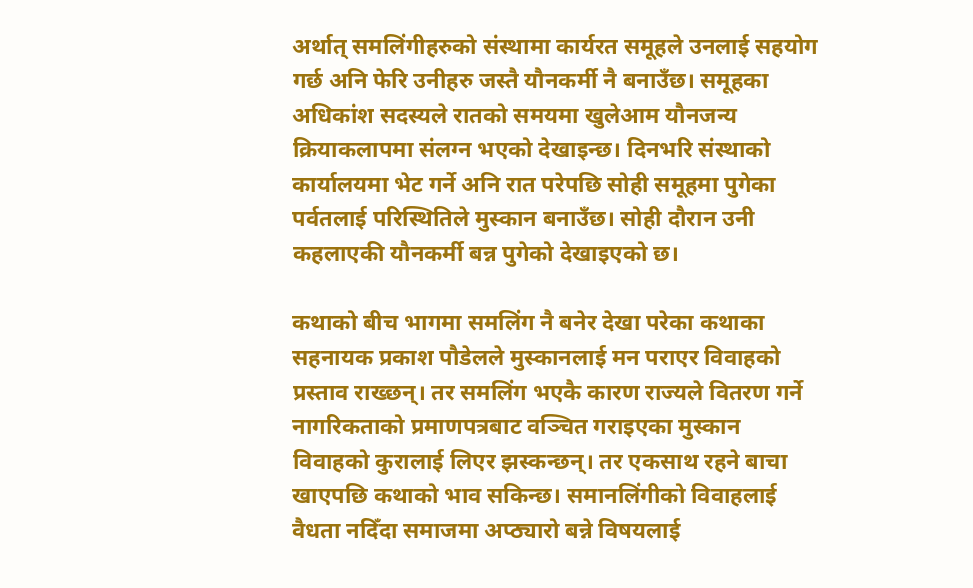अर्थात् समलिंगीहरुको संस्थामा कार्यरत समूहले उनलाई सहयोग गर्छ अनि फेरि उनीहरु जस्तै यौनकर्मी नै बनाउँछ। समूहका अधिकांश सदस्यले रातको समयमा खुलेआम यौनजन्य क्रियाकलापमा संलग्न भएको देखाइन्छ। दिनभरि संस्थाको कार्यालयमा भेट गर्ने अनि रात परेपछि सोही समूहमा पुगेका पर्वतलाई परिस्थितिले मुस्कान बनाउँछ। सोही दौरान उनी कहलाएकी यौनकर्मी बन्न पुगेको देखाइएको छ।

कथाको बीच भागमा समलिंग नै बनेर देखा परेका कथाका सहनायक प्रकाश पौडेलले मुस्कानलाई मन पराएर विवाहको प्रस्ताव राख्छन्। तर समलिंग भएकै कारण राज्यले वितरण गर्ने नागरिकताको प्रमाणपत्रबाट वञ्चित गराइएका मुस्कान विवाहको कुरालाई लिएर झस्कन्छन्। तर एकसाथ रहने बाचा खाएपछि कथाको भाव सकिन्छ। समानलिंगीको विवाहलाई वैधता नदिँदा समाजमा अप्ठ्यारो बन्ने विषयलाई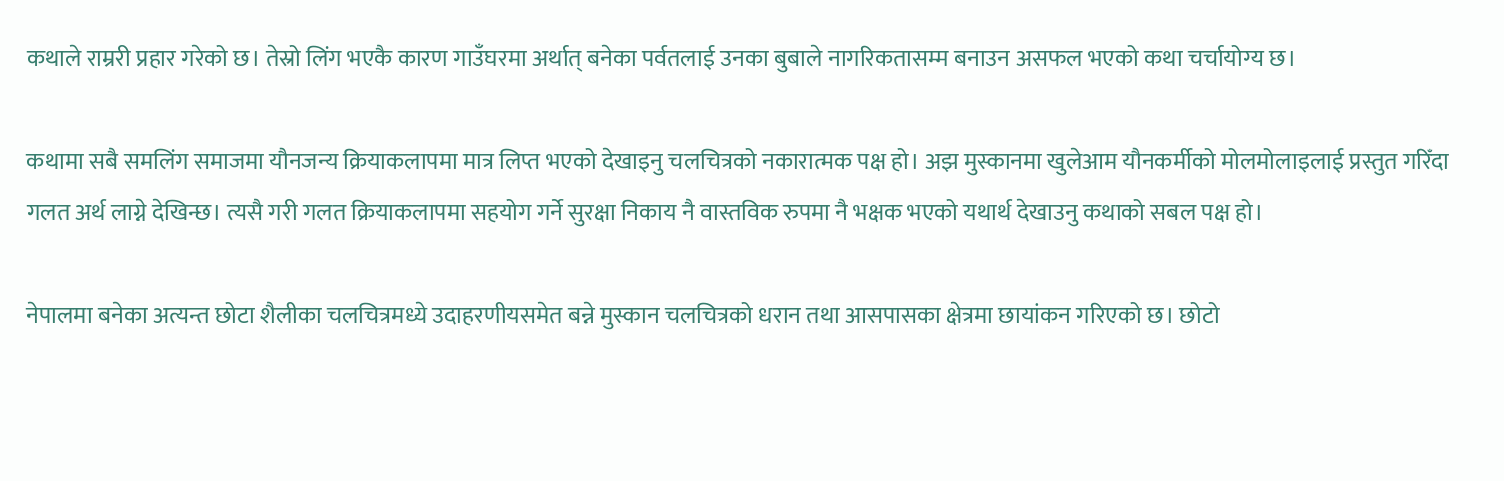कथाले राम्ररी प्रहार गरेको छ। तेस्रो लिंग भएकै कारण गाउँघरमा अर्थात् बनेका पर्वतलाई उनका बुबाले नागरिकतासम्म बनाउन असफल भएको कथा चर्चायोग्य छ।

कथामा सबै समलिंग समाजमा यौनजन्य क्रियाकलापमा मात्र लिप्त भएको देखाइनु चलचित्रको नकारात्मक पक्ष हो। अझ मुस्कानमा खुलेआम यौनकर्मीको मोलमोलाइलाई प्रस्तुत गरिँदा गलत अर्थ लाग्ने देखिन्छ। त्यसै गरी गलत क्रियाकलापमा सहयोग गर्ने सुरक्षा निकाय नै वास्तविक रुपमा नै भक्षक भएको यथार्थ देखाउनु कथाको सबल पक्ष हो।

नेपालमा बनेका अत्यन्त छोटा शैलीका चलचित्रमध्ये उदाहरणीयसमेत बन्ने मुस्कान चलचित्रको धरान तथा आसपासका क्षेत्रमा छायांकन गरिएको छ। छोटो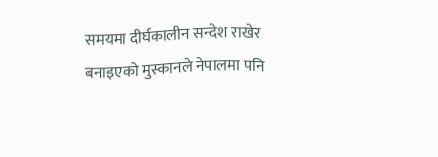समयमा दीर्घकालीन सन्देश राखेर बनाइएको मुस्कानले नेपालमा पनि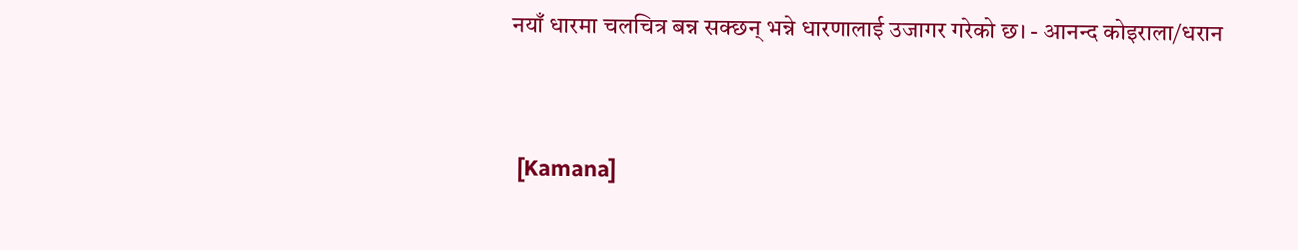नयाँ धारमा चलचित्र बन्न सक्छन् भन्ने धारणालाई उजागर गरेको छ। - आनन्द कोइराला/धरान


 [Kamana]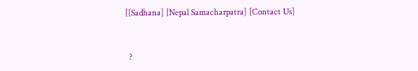[[Sadhana] [Nepal Samacharpatra] [Contact Us]


  ?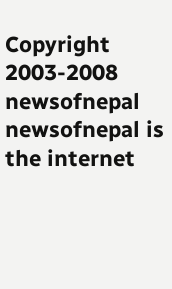Copyright 2003-2008 newsofnepal
newsofnepal is the internet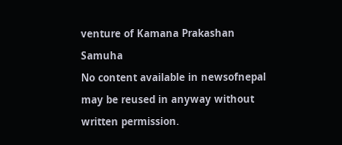venture of Kamana Prakashan Samuha
No content available in newsofnepal may be reused in anyway without written permission.